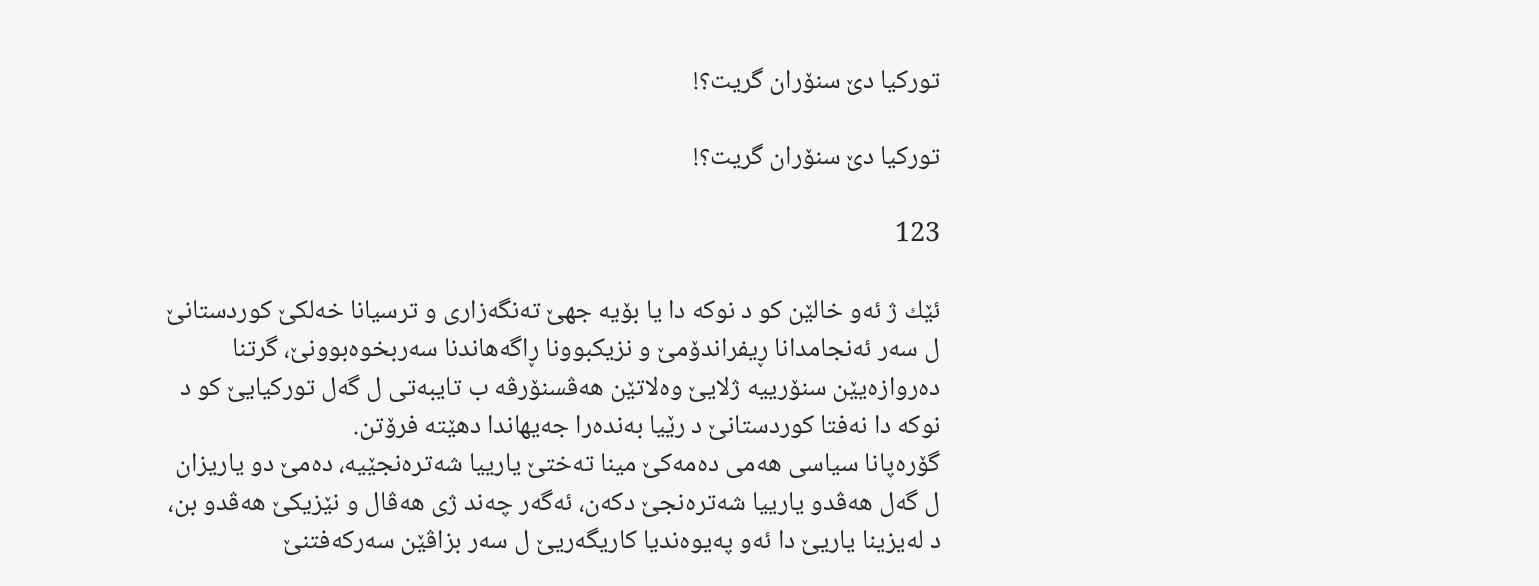توركیا دێ سنۆران گریت؟!

توركیا دێ سنۆران گریت؟!

123

ئێك ژ ئه‌و خالێن كو د نوكه‌ دا یا بۆیه‌ جهێ ته‌نگه‌زارى و ترسیانا خه‌لكێ كوردستانێ ل سه‌ر ئه‌نجامدانا ڕیفراندۆمێ و نزیكبوونا ڕاگه‌هاندنا سه‌ربخوه‌بوونێ، گرتنا ده‌روازه‌یێن سنۆرییه‌ ژلایێ وه‌لاتێن هه‌ڤسنۆرڤه‌ ب تایبه‌تى ل گه‌ل توركیایێ كو د نوكه‌ دا نه‌فتا كوردستانێ د رێیا به‌نده‌را جه‌یهاندا دهێته‌ فرۆتن.
گۆره‌پانا سیاسى هه‌مى ده‌مه‌كێ مینا ته‌ختێ یارییا شه‌تره‌نجێیه‌، ده‌مێ دو یاریزان ل گه‌ل هه‌ڤدو یارییا شه‌تره‌نجێ دكه‌ن، ئه‌گه‌ر چه‌ند ژى هه‌ڤال و نێزیكێ هه‌ڤدو بن، د له‌یزینا یاریێ دا ئه‌و په‌یوه‌ندیا كاریگه‌ریێ ل سه‌ر بزاڤێن سه‌ركه‌فتنێ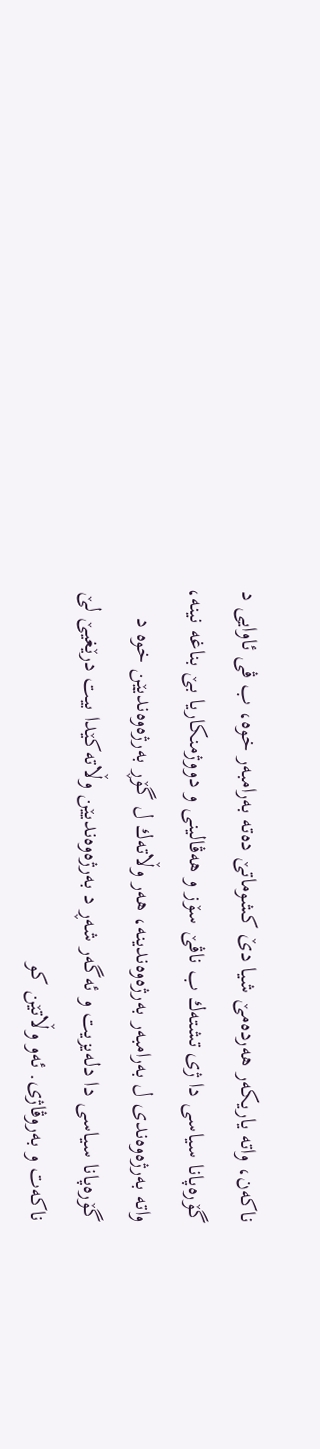ناكه‌ن، واته‌ یاریكه‌ر هه‌رده‌مێ شیا دێ كشوماتێ ده‌ته‌ به‌رامبه‌ر خوه‌، ب ڤى ئاوایی د گۆره‌پانا سیاسی دا ژى تشته‌ك ب ناڤێ سۆز و هه‌ڤالینى و دووژمنكاریا بێ بناغه‌ نینه‌، واته‌ به‌رژه‌وه‌ندى ل به‌رامبه‌ر به‌رژه‌وه‌ندینه‌، هه‌ر وڵاته‌ك ل گۆڕ به‌رژه‌وه‌ندیێن خوه‌ د گۆره‌پانا سیاسی دا دله‌یزیت و ئه‌گه‌ر شه‌ڕ د به‌رژه‌وه‌ندیێن وڵاته‌كێدا بیت درێغیێ لێ ناكه‌ت و به‌روڤاژى. ئه‌و وڵاتێن كو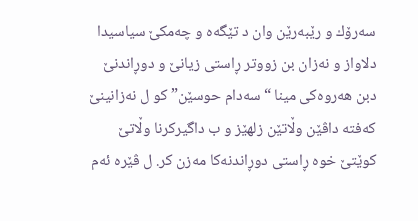سه‌رۆك و رێبه‌رێن وان د تێگه‌ه و چه‌مكێ سیاسیدا دلاواز و نه‌زان بن زووتر ڕاستى زیانێ و دوڕاندنێ دبن هه‌روه‌كى مینا “سه‌دام حوسێن” كو ل نه‌زانینێ كه‌فته‌ داڤێن وڵاتێن زلهێز و ب داگیركرنا وڵاتێ كوێتێ خوه‌ ڕاستى دوڕاندنه‌كا مه‌زن كر. ل ڤێره‌ ئه‌م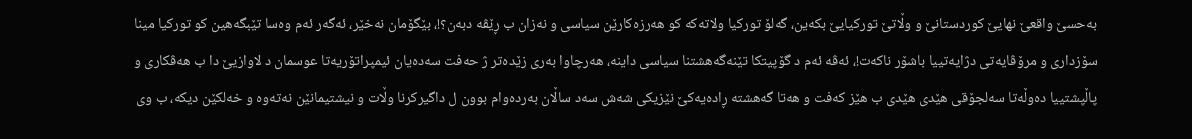به‌حسێ واقعێ نهایێ كوردستانێ و وڵاتێ توركیایێ بكه‌ین، گه‌لۆ توركیا ولاته‌كه‌ كو هه‌رزه‌كارێن سیاسى و نه‌زان ب ڕێڤه‌ دبه‌ن؟!، بێگۆمان نه‌خێر، ئه‌گه‌ر ئه‌م وه‌سا تێبگه‌هین كو توركیا مینا سۆزدارى و مرۆڤایه‌تى دژایه‌تییا باشۆر ناكه‌ت!، ئه‌ڤه‌ ئه‌م د گۆپیتكا تێنه‌گه‌هشتنا سیاسى داینه‌، هه‌رچاوا به‌رى زێده‌تر ژ حه‌فت سه‌ده‌یان ئیمپراتۆریه‌تا عوسمان د لاوازیێ دا ب هه‌ڤكاری و پاڵپشتییا ده‌وڵه‌تا سه‌لجۆقى هێدى هێدى ب هێز كه‌فت و هه‌تا گه‌هشته‌ ڕاده‌یه‌كێ نێزیكى شه‌ش سه‌د ساڵان به‌رده‌وام بوون ل داگیركرنا وڵات و نیشتیمانێن نه‌ته‌وه‌ و خه‌لكێن دیكه‌، ب وى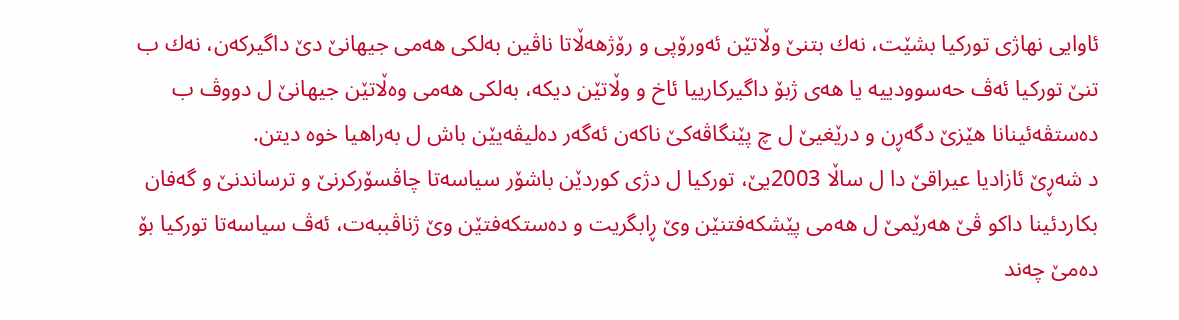ئاوایی نهاژى توركیا بشێت، نه‌ك بتنێ وڵاتێن ئه‌ورۆپى و رۆژهه‌ڵاتا ناڤین به‌لكى هه‌مى جیهانێ دێ داگیركه‌ن، نه‌ك ب تنێ توركیا ئه‌ڤ حه‌سوودییه‌ یا هه‌ى ژبۆ داگیركارییا ئاخ و وڵاتێن دیكه‌، به‌لكى هه‌مى وه‌ڵاتێن جیهانێ ل دووڤ ب ده‌ستڤه‌ئینانا هێزێ دگه‌ڕن و درێغیێ ل چ پێنگاڤه‌كێ ناكه‌ن ئه‌گه‌ر ده‌لیڤه‌یێن باش ل به‌راهیا خوه‌ دیتن.
د شه‌ڕێ ئازادیا عیراقێ دا ل ساڵا 2003یێ، توركیا ل دژى كوردێن باشۆر سیاسه‌تا چاڤسۆركرنێ و ترساندنێ و گه‌فان بكاردئینا داكو ڤێ هه‌رێمێ ل هه‌مى پێشكه‌فتنێن وێ ڕابگریت و ده‌ستكه‌فتێن وێ ژناڤببه‌ت، ئه‌ڤ سیاسه‌تا توركیا بۆ ده‌مێ چه‌ند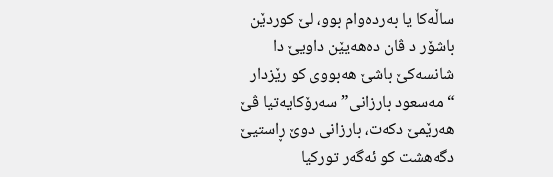ساڵه‌كا یا به‌رده‌وام بوو، لێ كوردێن باشۆر د ڤان ده‌هه‌یێن داویێ دا شانسه‌كێ باشێ هه‌بووى كو رێزدار “مه‌سعود بارزانى” سه‌رۆكایه‌تیا ڤێ هه‌رێمێ دكه‌ت، بارزانى دوێ ڕاستیێ دگه‌هشت كو ئه‌گه‌ر توركیا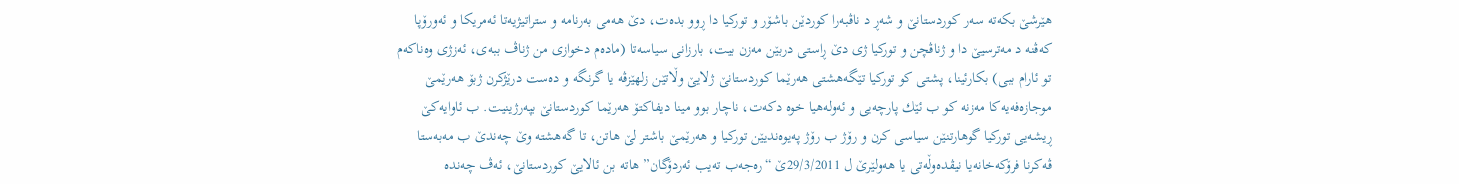هێرشێ بكه‌ته‌ سه‌ر كوردستانێ و شه‌ڕ د ناڤبه‌را كوردێن باشۆر و توركیا دا ڕوو بده‌ت، دێ هه‌مى به‌رنامه‌ و ستراتیژیه‌تا ئه‌مریكا و ئه‌ورۆپا كه‌ڤنه‌ د مه‌ترسیێ دا و ژناڤچن و توركیا ژى دێ ڕاستى دربێن مه‌زن بیت، بارزانى سیاسه‌تا (ماده‌م دخوازى من ژناڤ ببه‌ى، ئه‌زژى وه‌ناكه‌م تو ئارام ببى) بكارئینا، پشتى كو توركیا تێگه‌هشتى هه‌رێما كوردستانێ ژلایێ وڵاتێن زلهێزڤه‌ یا گرنگه‌ و ده‌ست درێژكرن ژبۆ هه‌رێمێ موجازه‌فه‌یه‌كا مه‌زنه‌ كو ب ئێك پارچه‌یی و ئه‌وله‌هیا خوه‌ دكه‌ت، ناچار بوو مینا دیفاكتۆ هه‌رێما كوردستانێ بپه‌رژینیت. ب ئاوایه‌كێ ڕیشه‌یی توركیا گوهارتنێن سیاسى كرن و رۆژ ب رۆژ په‌یوه‌ندیێن توركیا و هه‌رێمێ باشتر لێ هاتن، تا گه‌هشته‌ وێ چه‌ندێ ب مه‌به‌ستا ڤه‌كرنا فرۆكه‌خانه‌یا نیڤده‌وڵه‌تى یا هه‌ولێرێ ل 29/3/2011ێ “ره‌جه‌ب ته‌یب ئه‌ردۆگان” هاته‌ بن ئالایێ كوردستانێ، ئه‌ڤ چه‌نده‌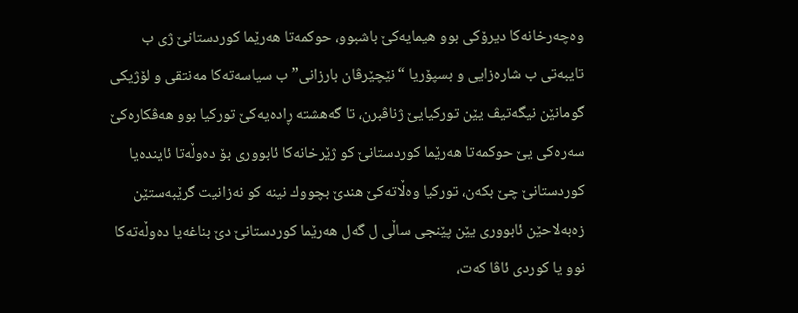وه‌چه‌رخانه‌كا دیرۆكى بوو هیمایه‌كێ باشبوو، حوكمه‌تا هه‌رێما كوردستانێ ژى ب تایبه‌تی ب شاره‌زایی و بسپۆریا “نێچێرڤان بارزانى” ب سیاسه‌ته‌كا مه‌نتقى و لۆژیكى گومانێن نیگه‌تیڤ یێن توركیایێ ژناڤبرن، تا گه‌هشته‌ ڕاده‌یه‌كێ توركیا بوو هه‌ڤكاره‌كێ سه‌ره‌كى یێ حوكمه‌تا هه‌رێما كوردستانێ كو ژێرخانه‌كا ئابوورى بۆ ده‌وڵه‌تا ئاینده‌یا كوردستانێ چێ بكه‌ن، توركیا وه‌ڵاته‌كێ هندێ بچووك نینه‌ كو نه‌زانیت گرێبه‌ستێن زه‌به‌لاحێن ئابوورى یێن پێنجى ساڵى ل گه‌ل هه‌رێما كوردستانێ دێ بناغه‌یا ده‌وڵه‌ته‌كا نوو یا كوردى ئاڤا كه‌ت،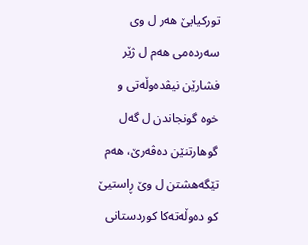توركیایێ هه‌ر ل وى سه‌رده‌مى هه‌م ل ژێر فشارێن نیڤده‌وڵه‌تى و خوه‌ گونجاندن ل گه‌ل گوهارتنێن ده‌ڤه‌رێ، هه‌م تێگه‌هشتن ل وێ ڕاستیێ كو ده‌وڵه‌ته‌كا كوردستانى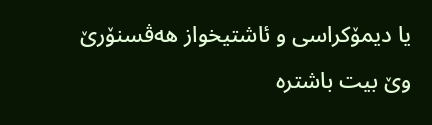یا دیمۆكراسى و ئاشتیخواز هه‌ڤسنۆرێ وێ بیت باشتره‌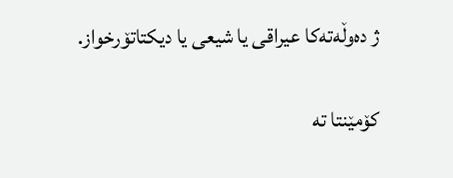ژ ده‌وڵه‌ته‌كا عیراقى یا شیعى یا دیكتاتۆرخواز.

کۆمێنتا تە